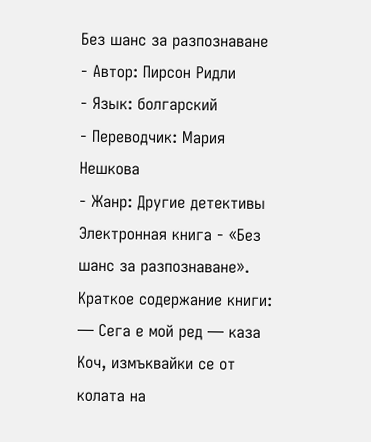Без шанс за разпознаване
- Автор: Пирсон Ридли
- Язык: болгарский
- Переводчик: Мария Нешкова
- Жанр: Другие детективы
Электронная книга - «Без шанс за разпознаване». Краткое содержание книги:
— Сега е мой ред — каза Коч, измъквайки се от колата на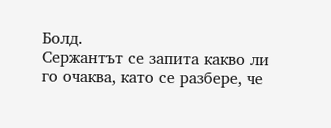Болд.
Сержантът се запита какво ли го очаква, като се разбере, че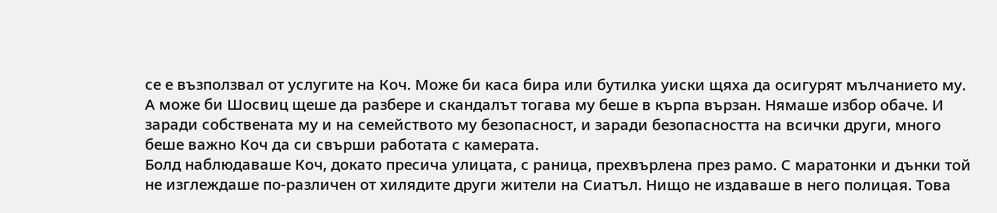се е възползвал от услугите на Коч. Може би каса бира или бутилка уиски щяха да осигурят мълчанието му. А може би Шосвиц щеше да разбере и скандалът тогава му беше в кърпа вързан. Нямаше избор обаче. И заради собствената му и на семейството му безопасност, и заради безопасността на всички други, много беше важно Коч да си свърши работата с камерата.
Болд наблюдаваше Коч, докато пресича улицата, с раница, прехвърлена през рамо. С маратонки и дънки той не изглеждаше по-различен от хилядите други жители на Сиатъл. Нищо не издаваше в него полицая. Това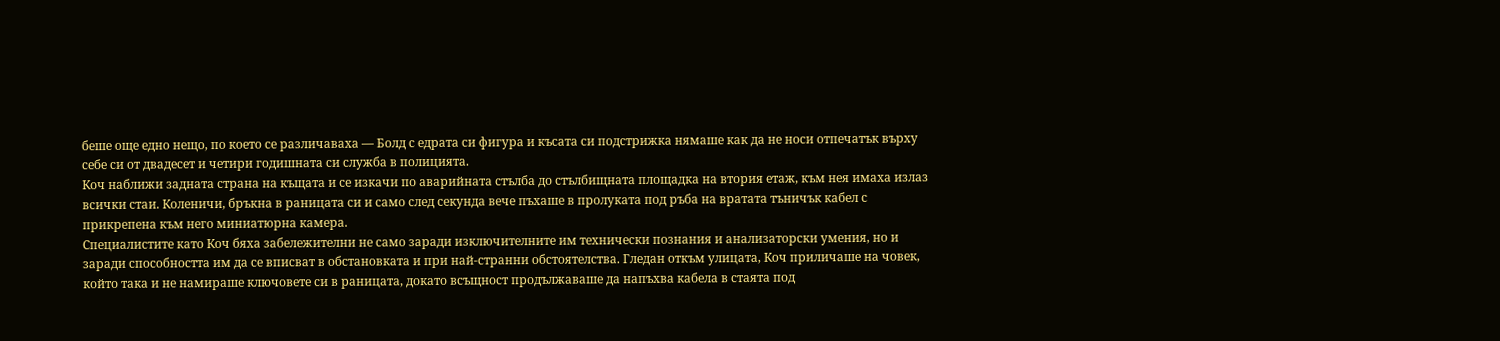беше още едно нещо, по което се различаваха — Болд с едрата си фигура и късата си подстрижка нямаше как да не носи отпечатък върху себе си от двадесет и четири годишната си служба в полицията.
Коч наближи задната страна на къщата и се изкачи по аварийната стълба до стълбищната площадка на втория етаж, към нея имаха излаз всички стаи. Коленичи, бръкна в раницата си и само след секунда вече пъхаше в пролуката под ръба на вратата тъничък кабел с прикрепена към него миниатюрна камера.
Специалистите като Коч бяха забележителни не само заради изключителните им технически познания и анализаторски умения, но и заради способността им да се вписват в обстановката и при най-странни обстоятелства. Гледан откъм улицата, Коч приличаше на човек, който така и не намираше ключовете си в раницата, докато всъщност продължаваше да напъхва кабела в стаята под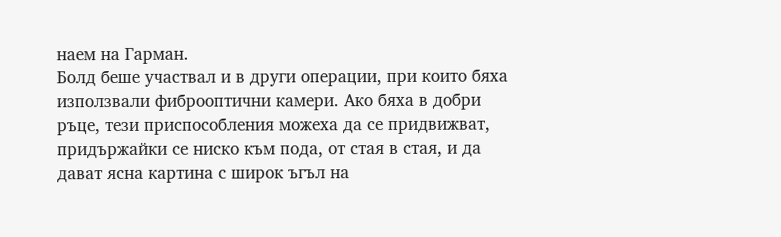наем на Гарман.
Болд беше участвал и в други операции, при които бяха използвали фиброоптични камери. Ако бяха в добри ръце, тези приспособления можеха да се придвижват, придържайки се ниско към пода, от стая в стая, и да дават ясна картина с широк ъгъл на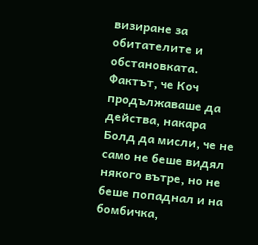визиране за обитателите и обстановката. Фактът, че Коч продължаваше да действа, накара Болд да мисли, че не само не беше видял някого вътре, но не беше попаднал и на бомбичка,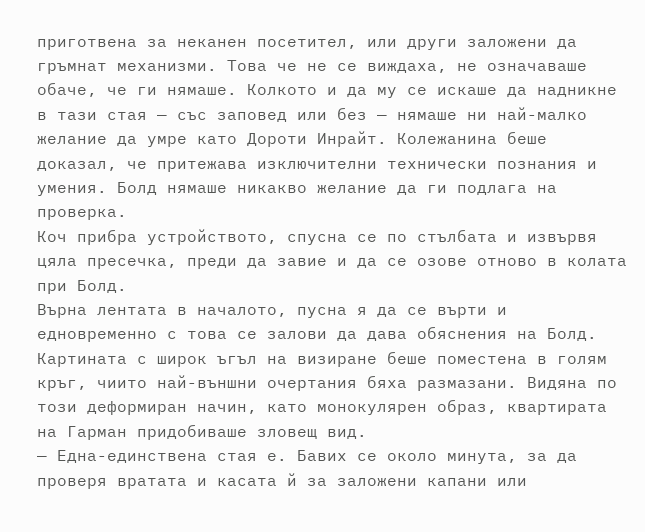приготвена за неканен посетител, или други заложени да гръмнат механизми. Това че не се виждаха, не означаваше обаче, че ги нямаше. Колкото и да му се искаше да надникне в тази стая — със заповед или без — нямаше ни най-малко желание да умре като Дороти Инрайт. Колежанина беше доказал, че притежава изключителни технически познания и умения. Болд нямаше никакво желание да ги подлага на проверка.
Коч прибра устройството, спусна се по стълбата и извървя цяла пресечка, преди да завие и да се озове отново в колата при Болд.
Върна лентата в началото, пусна я да се върти и едновременно с това се залови да дава обяснения на Болд. Картината с широк ъгъл на визиране беше поместена в голям кръг, чиито най-външни очертания бяха размазани. Видяна по този деформиран начин, като монокулярен образ, квартирата на Гарман придобиваше зловещ вид.
— Една-единствена стая е. Бавих се около минута, за да проверя вратата и касата й за заложени капани или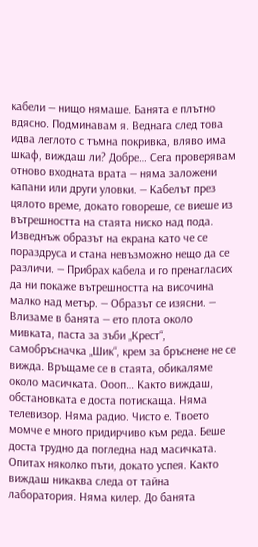кабели — нищо нямаше. Банята е плътно вдясно. Подминавам я. Веднага след това идва леглото с тъмна покривка, вляво има шкаф, виждаш ли? Добре… Сега проверявам отново входната врата — няма заложени капани или други уловки. — Кабелът през цялото време, докато говореше, се виеше из вътрешността на стаята ниско над пода. Изведнъж образът на екрана като че се пораздруса и стана невъзможно нещо да се различи. — Прибрах кабела и го пренагласих да ни покаже вътрешността на височина малко над метър. — Образът се изясни. — Влизаме в банята — ето плота около мивката, паста за зъби „Крест“, самобръсначка „Шик“, крем за бръснене не се вижда. Връщаме се в стаята, обикаляме около масичката. Оооп… Както виждаш, обстановката е доста потискаща. Няма телевизор. Няма радио. Чисто е. Твоето момче е много придирчиво към реда. Беше доста трудно да погледна над масичката. Опитах няколко пъти, докато успея. Както виждаш никаква следа от тайна лаборатория. Няма килер. До банята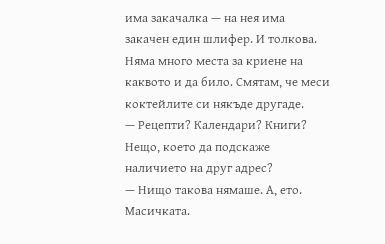има закачалка — на нея има закачен един шлифер. И толкова. Няма много места за криене на каквото и да било. Смятам, че меси коктейлите си някъде другаде.
— Рецепти? Календари? Книги? Нещо, което да подскаже наличието на друг адрес?
— Нищо такова нямаше. А, ето. Масичката.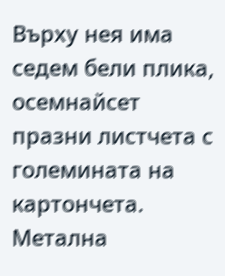Върху нея има седем бели плика, осемнайсет празни листчета с големината на картончета. Метална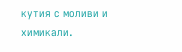кутия с моливи и химикали.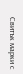Свитък марки с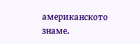американското знаме.